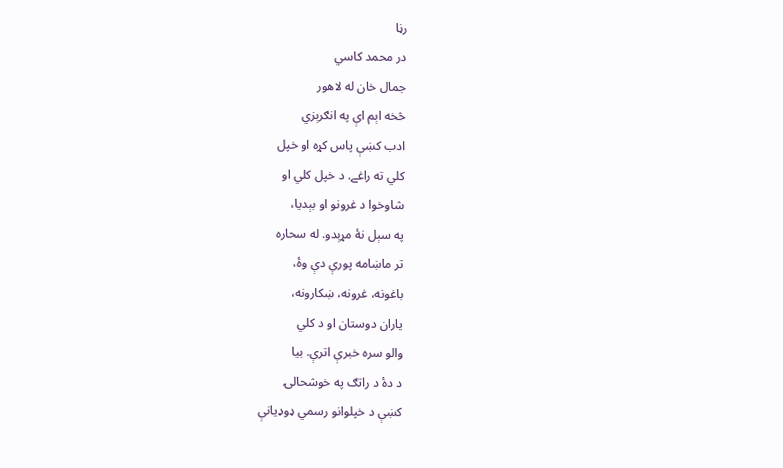رڼا
در محمد کاسي
جمال خان له لاهور
څخه اېم اې په انګرېزي
ادب کښې پاس کړه او خپل
کلي ته راغے. د خپل کلي او
شاوخوا د غرونو او بېديا،
په سېل نۀ مړېدو. له سحاره
تر ماښامه پورې دې وۀ،
باغونه، غرونه، ښکارونه،
ياران دوستان او د کلي
والو سره خبرې اترې. بيا
د دۀ د راتګ په خوشحالۍ
کښې د خپلوانو رسمي ډوډيانې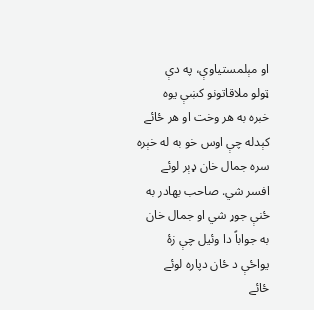او مېلمستياوې، په دې
ټولو ملاقاتونو کښې يوه
خبره به هر وخت او هر ځائے
کېدله چې اوس خو به له خېره
سره جمال خان ډېر لوئے
افسر شي. صاحب بهادر به
ځنې جوړ شي او جمال خان
به جواباً دا وئيل چې زۀ
يواځې د ځان دپاره لوئے
ځائے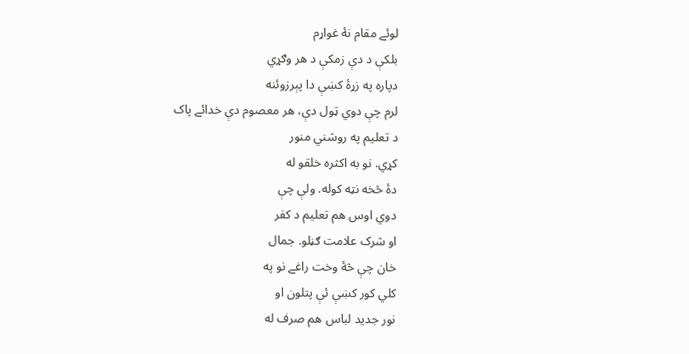لوئے مقام نۀ غواړم
بلکې د دې زمکې د هر وګړي
دپاره په زړۀ کښې دا پېرزوئنه
لرم چې دوي ټول دې، هر معصوم دې خدائے پاک
د تعليم په روشني منور
کړي. نو به اکثره خلقو له
دۀ څخه نټه کوله. ولې چې
دوي اوس هم تعليم د کفر
او شرک علامت ګڼلو. جمال
خان چې څۀ وخت راغے نو په
کلي کور کښې ئې پتلون او
نور جديد لباس هم صرف له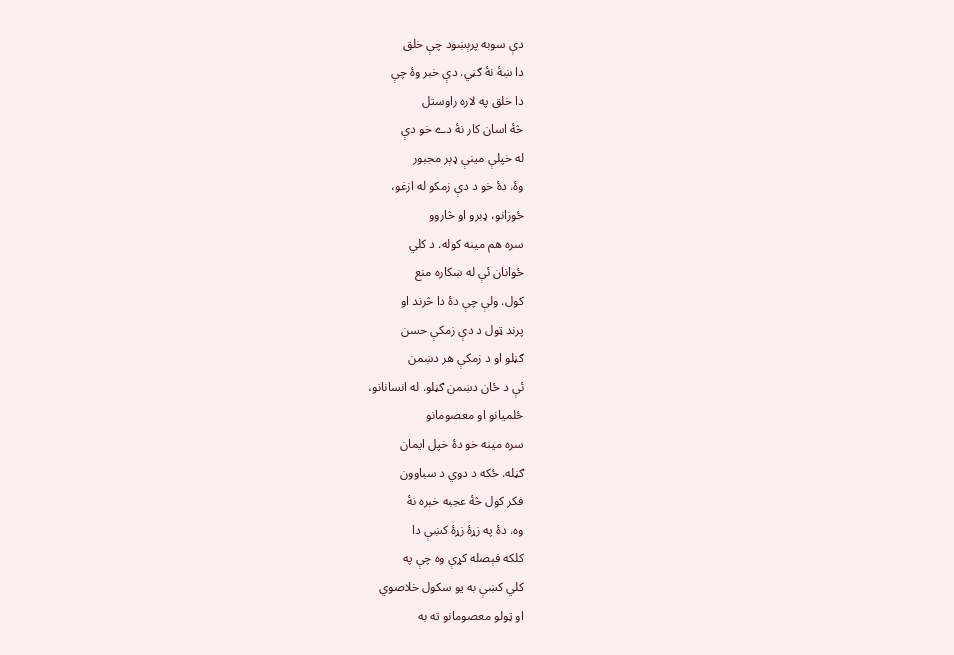دې سوبه پرېښود چې خلق
دا ښۀ نۀ ګڼي. دې خبر وۀ چې
دا خلق په لاره راوستل
څۀ اسان کار نۀ دے خو دې
له خپلې مينې ډېر مجبور
وۀ. دۀ خو د دې زمکو له ازغو،
ځوزانو، ډبرو او څاروو
سره هم مينه کوله. د کلي
ځوانان ئې له ښکاره منع
کول. ولې چې دۀ دا څرند او
پرند ټول د دې زمکې حسن
ګڼلو او د زمکې هر دښمن
ئې د ځان دښمن ګڼلو. له انسانانو،
ځلميانو او معصومانو
سره مينه خو دۀ خپل ايمان
ګڼله. ځکه د دوي د سباوون
فکر کول څۀ عجبه خبره نۀ
وه. دۀ په زړۀ زړۀ کښې دا
کلکه فېصله کړې وه چې په
کلي کښې به يو سکول خلاصوي
او ټولو معصومانو ته به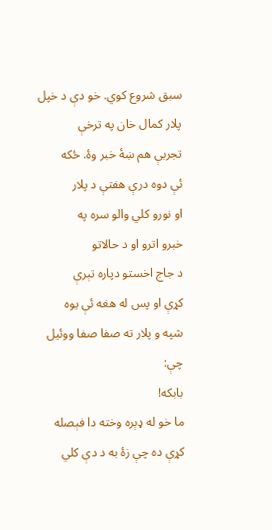سبق شروع کوي. خو دې د خپل
پلار کمال خان په ترخې
تجربې هم ښۀ خبر وۀ. ځکه
ئې دوه درې هفتې د پلار
او نورو کلي والو سره په
خبرو اترو او د حالاتو
د جاج اخستو دپاره تېرې
کړې او پس له هغه ئې يوه
شپه و پلار ته صفا صفا ووئيل
چې:
بابکه!
ما خو له ډېره وخته دا فېصله
کړې ده چې زۀ به د دې کلي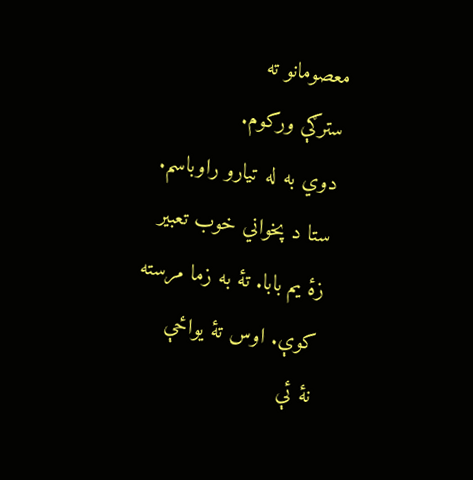معصومانو ته
سترګې ورکوم.
دوي به له تيارو راوباسم.
ستا د پخواني خوب تعبير
زۀ يم بابا. تۀ به زما مرسته
کوې. اوس تۀ يواځې
نۀ ئې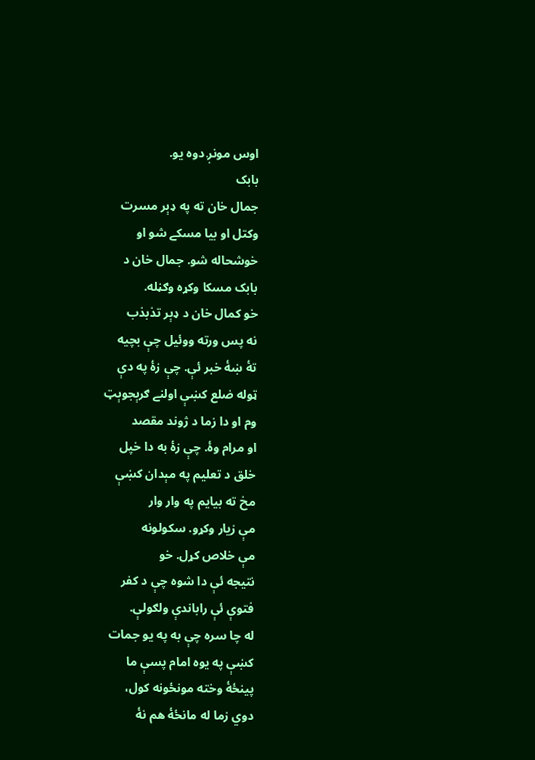اوس مونږ دوه يو.
بابک
جمال خان ته په ډېر مسرت
وکتل او بيا مسکے شو او
خوشحاله شو. جمال خان د
بابک مسکا وکړه وګڼله.
خو کمال خان د ډېر تذبذب
نه پس ورته ووئيل چې بچيه
تۀ ښۀ خبر ئې. چې زۀ په دې
ټوله ضلع کښې اولنے ګرېجوېټ
وم او دا زما د ژوند مقصد
او مرام وۀ. چې زۀ به دا خپل
خلق د تعليم په مېدان کښې
مخ ته بيايم په وار وار
مې زيار وکړو. سکولونه
مې خلاص کړل. خو
نتيجه ئې دا شوه چې د کفر
فتوې ئې راباندې ولګولې.
له چا سره چې به په يو جمات
کښې په يوه امام پسې ما
پينځۀ وخته مونځونه کول،
دوي زما له مانځۀ هم نۀ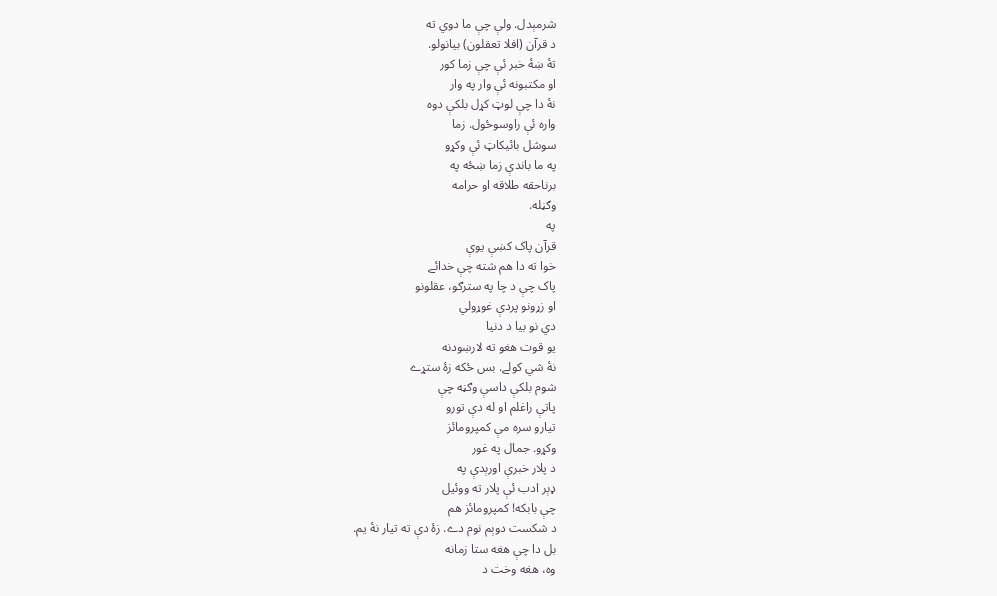شرمېدل. ولې چې ما دوي ته
د قرآن (افلا تعقلون) بيانولو.
تۀ ښۀ خبر ئې چې زما کور
او مکتبونه ئې وار په وار
نۀ دا چې لوټ کړل بلکې دوه
واره ئې راوسوځول. زما
سوشل بائيکاټ ئې وکړو
په ما باندې زما ښځه په
برناحقه طلاقه او حرامه
وګڼله.
په
قرآن پاک کښې يوې
خوا ته دا هم شته چې خدائے
پاک چې د چا په سترګو، عقلونو
او زړونو پردې غوړولي
دي نو بيا د دنيا
يو قوت هغو ته لارښودنه
نۀ شي کولے. بس ځکه زۀ ستړے
شوم بلکې داسې وګڼه چې
پاتې راغلم او له دې تورو
تيارو سره مې کمپرومائز
وکړو. جمال په غور
د پلار خبرې اورېدې په
ډېر ادب ئې پلار ته ووئيل
چې بابکه! کمپرومائز هم
د شکست دوېم نوم دے. زۀ دې ته تيار نۀ يم.
بل دا چې هغه ستا زمانه
وه، هغه وخت د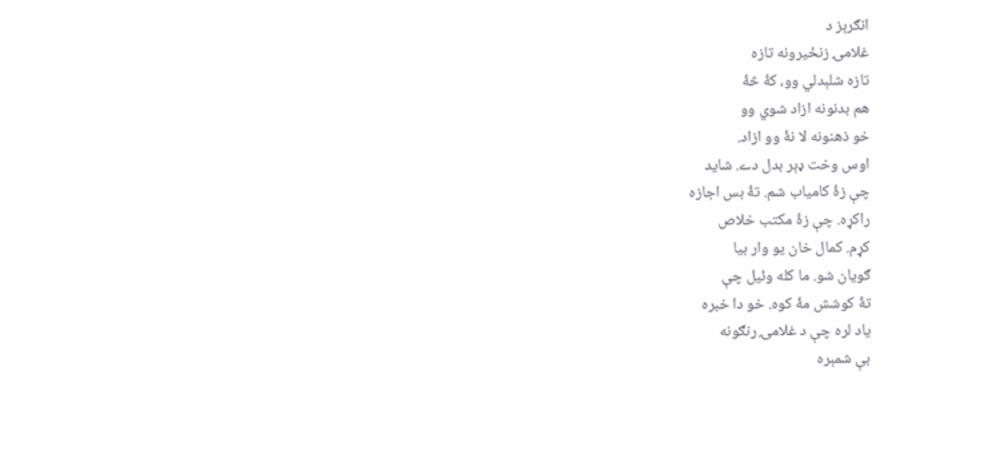انګرېز د
غلامۍ زنځيرونه تازه
تازه شلېدلي وو، کۀ څۀ
هم بدنونه ازاد شوي وو
خو ذهنونه لا نۀ وو ازاد.
اوس وخت ډېر بدل دے. شايد
چې زۀ کامياب شم. تۀ بس اجازه
راکړه. چې زۀ مکتب خلاص
کړم. کمال خان يو وار بيا
ګويان شو. ما کله وئيل چې
تۀ کوشش مۀ کوه. خو دا خبره
ياد لره چې د غلامۍ رنګونه
بې شمېره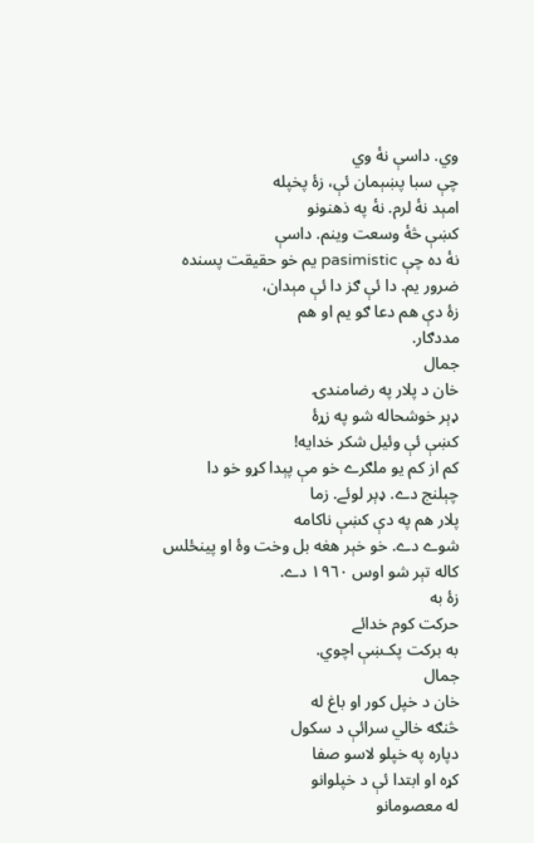وي. داسې نۀ وي
چې سبا پښېمان ئې، زۀ پخپله
امېد نۀ لرم. نۀ په ذهنونو
کښې څۀ وسعت وينم. داسې
نۀ ده چې pasimistic يم خو حقيقت پسنده
ضرور يم. دا ئې ګز دا ئې مېدان،
زۀ دې هم دعا ګو يم او هم
مددګار.
جمال
خان د پلار په رضامندۍ
ډېر خوشحاله شو په زړۀ
کښې ئې وئيل شکر خدايه!
کم از کم يو ملګرے خو مې پېدا کړو خو دا
چېلنج دے. ډېر لوئے. زما
پلار هم په دې کښې ناکامه
شوے دے. خو خېر هغه بل وخت وۀ او پينځلس
کاله تېر شو اوس ١٩٦٠ دے.
زۀ به
حرکت کوم خدائے
به برکت پکـښې اچوي.
جمال
خان د خپل کور او باغ له
څنګه خالي سرائې د سکول
دپاره په خپلو لاسو صفا
کړه او ابتدا ئې د خپلوانو
له معصومانو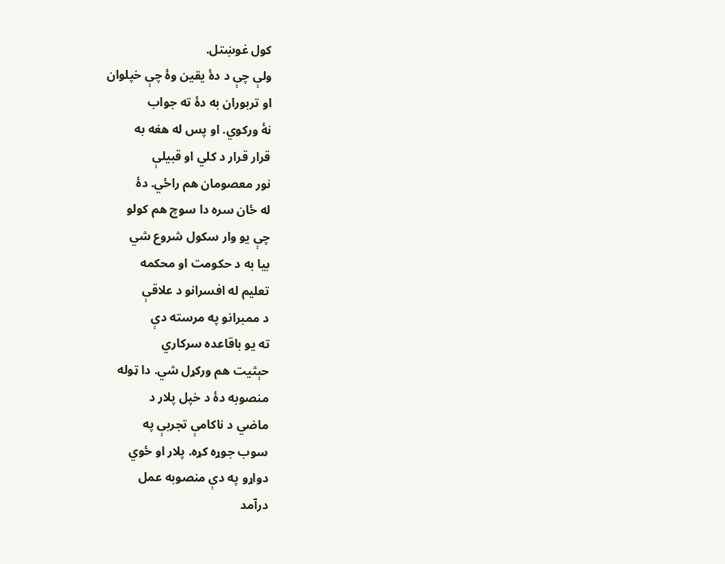کول غوښتل.
ولې چې د دۀ يقين وۀ چې خپلوان
او تربوران به دۀ ته جواب
نۀ ورکوي. او پس له هغه به
قرار قرار د کلي او قبيلې
نور معصومان هم راځي. دۀ
له ځان سره دا سوچ هم کولو
چې يو وار سکول شروع شي
بيا به د حکومت او محکمه
تعليم له افسرانو د علاقې
د ممبرانو په مرسته دې
ته يو باقاعده سرکاري
حېثيت هم ورکړل شي. دا ټوله
منصوبه دۀ د خپل پلار د
ماضي د ناکامې تجربې په
سوب جوړه کړه. پلار او ځوي
دواړو په دې منصوبه عمل
درآمد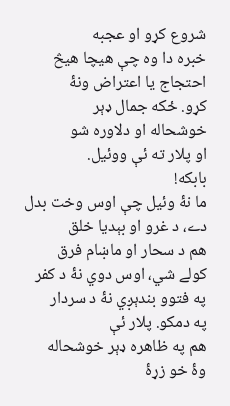شروع کړو او عجبه
خبره دا وه چې هيچا هيڅ
احتجاج يا اعتراض ونۀ
کړو. ځکه جمال ډېر
خوشحاله او دلاوره شو
او پلار ته ئې ووئيل.
بابکه!
ما نۀ وئيل چې اوس وخت بدل
دے، د غرو او بېديا خلق
هم د سحار او ماښام فرق
کولے شي، اوس دوي نۀ د کفر
په فتوو بندېږي نۀ د سردار
په دمکو. پلار ئې
هم په ظاهره ډېر خوشحاله
وۀ خو زړۀ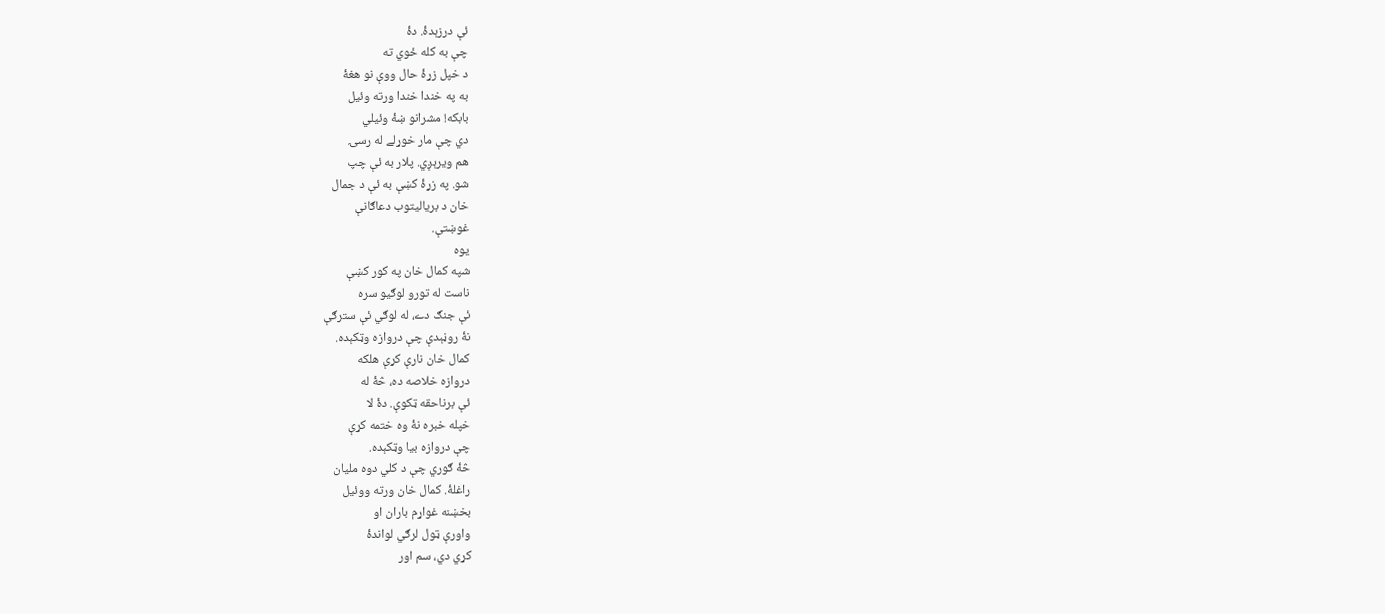ئې درزېدۀ. دۀ
چې به کله ځوي ته
د خپل زړۀ حال ووې نو هغۀ
به په خندا خندا ورته وئيل
بابکه! مشرانو ښۀ وئيلي
دي چې مار خوړلے له رسۍ
هم ويرېږي. پلار به ئې چپ
شو. په زړۀ کښې به ئې د جمال
خان د برياليتوب دعاګانې
غوښتې.
يوه
شپه کمال خان په کور کښې
ناست له تورو لوګيو سره
ئې جنګ دے، له لوګي ئې سترګې
نۀ روڼېدې چې دروازه وټکېده.
کمال خان نارې کړې هلکه
دروازه خلاصه ده، څۀ له
ئې برناحقه ټکوې. دۀ لا
خپله خبره نۀ وه ختمه کړې
چې دروازه بيا وټکېده.
څۀ ګوري چې د کلي دوه مليان
راغلۀ. کمال خان ورته ووئيل
بخښنه غواړم باران او
واورې ټول لرګي لواندۀ
کړي دي، سم اور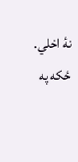نۀ اخلي.
ځکه په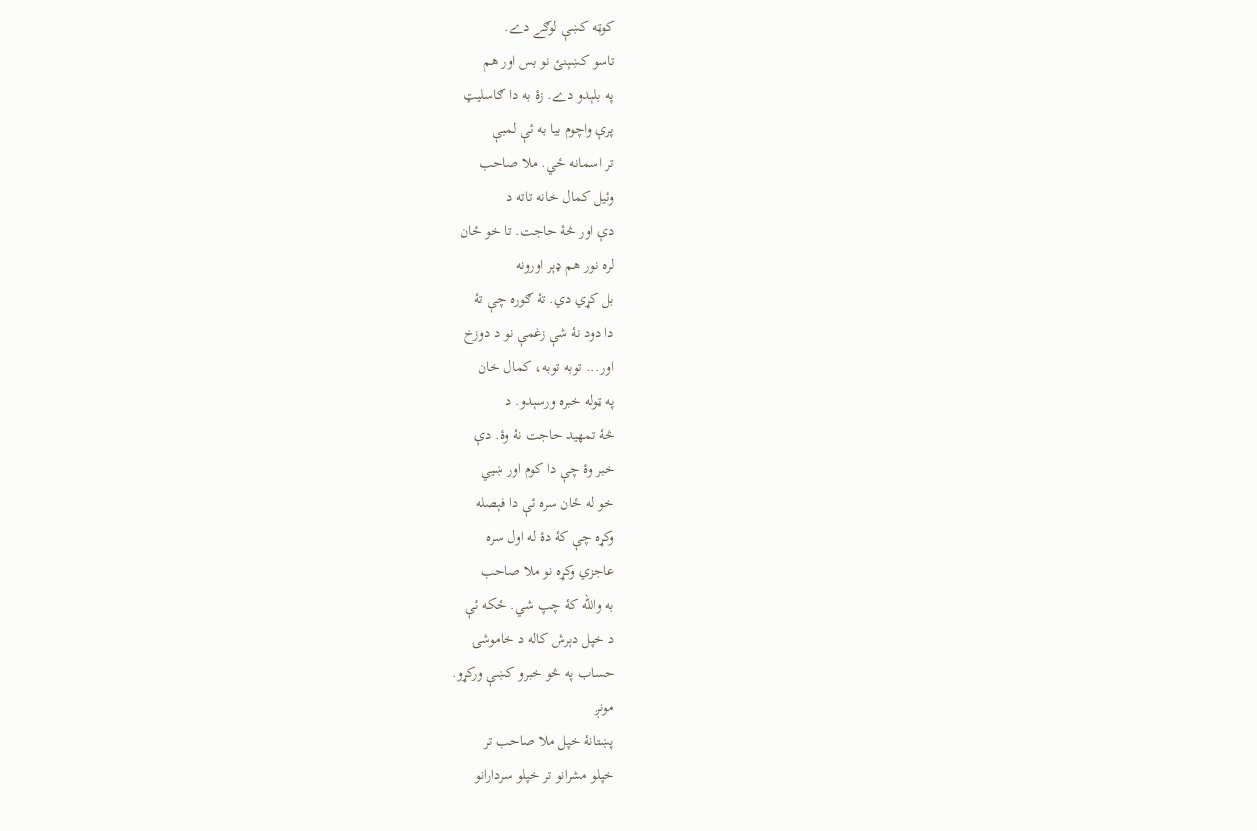کوټه کښې لوګے دے.
تاسو کښېنئ نو بس اور هم
په بلېدو دے. زۀ به دا ګاسليټ
پرې واچوم بيا به ئې لمبې
تر اسمانه ځي. ملا صاحب
وئيل کمال خانه تاته د
دې اور څۀ حاجت. تا خو ځان
لره نور هم ډېر اورونه
بل کړي دي. تۀ ګوره چې تۀ
دا دود نۀ شې زغمې نو د دوزخ
اور... توبه توبه، کمال خان
په ټوله خبره ورسېدو. د
څۀ تمهيد حاجت نۀ وۀ. دې
خبر وۀ چې دا کوم اور ښيي
خو له ځان سره ئې دا فېصله
وکړه چې کۀ دۀ له اول سره
عاجزي وکړه نو ملا صاحب
به والله کۀ چپ شي. ځکه ئې
د خپل دېرش کاله د خاموشۍ
حساب په څو خبرو کښې ورکړو.
مونږ
پښتانۀ خپل ملا صاحب تر
خپلو مشرانو تر خپلو سردارانو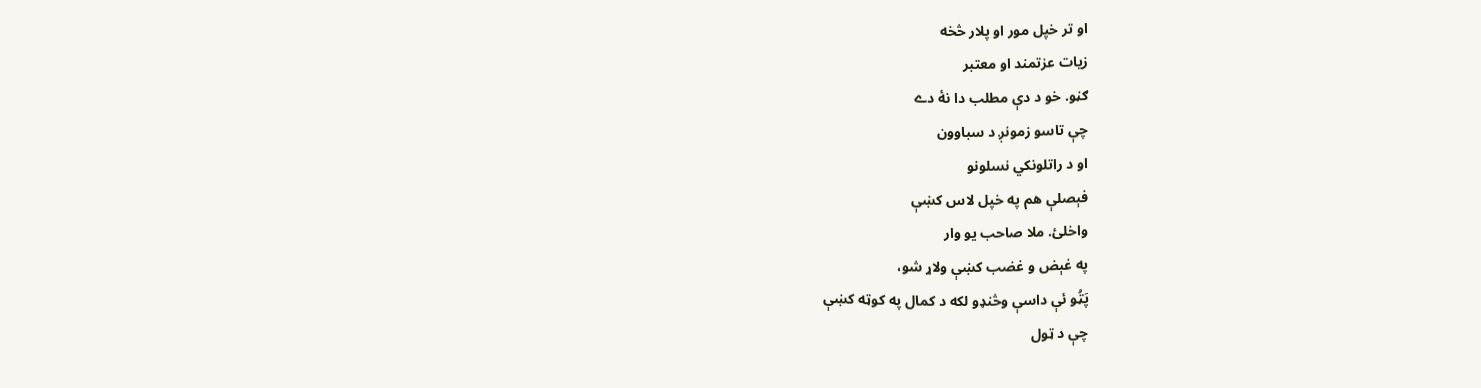او تر خپل مور او پلار څخه
زيات عزتمند او معتبر
ګڼو. خو د دې مطلب دا نۀ دے
چې تاسو زمونږ د سباوون
او د راتلونکي نسلونو
فېصلې هم په خپل لاس کښې
واخلئ. ملا صاحب يو وار
په غېض و غضب کښې ولاړ شو،
پَټُو ئې داسې وڅنډو لکه د کمال په کوټه کښې
چې د ټول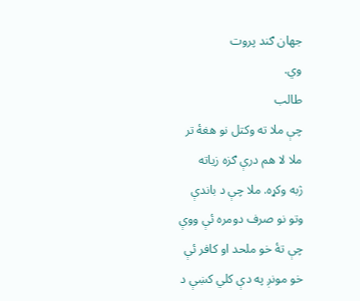جهان ګند پروت
وي.
طالب
چې ملا ته وکتل نو هغۀ تر
ملا لا هم درې ګزه زياته
ژبه وکړه. ملا چې د باندې
وتو نو صرف دومره ئې ووې
چې تۀ خو ملحد او کافر ئې
خو مونږ په دې کلي کښې د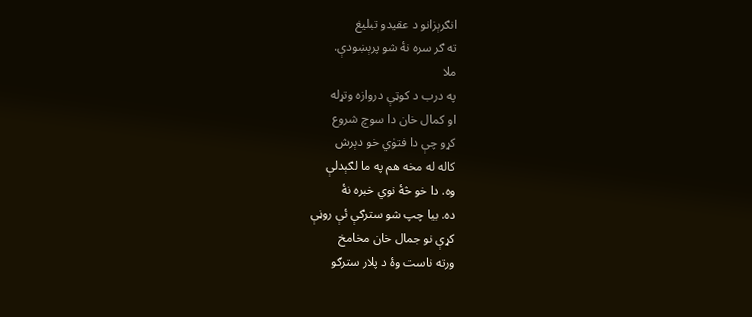انګرېزانو د عقيدو تبليغ
ته ګر سره نۀ شو پرېښودې.
ملا
په درب د کوټې دروازه وتړله
او کمال خان دا سوچ شروع
کړو چې دا فتوٰي خو دېرش
کاله له مخه هم په ما لګېدلې
وه. دا خو څۀ نوي خبره نۀ
ده. بيا چپ شو سترګې ئې روڼې
کړې نو جمال خان مخامخ
ورته ناست وۀ د پلار سترګو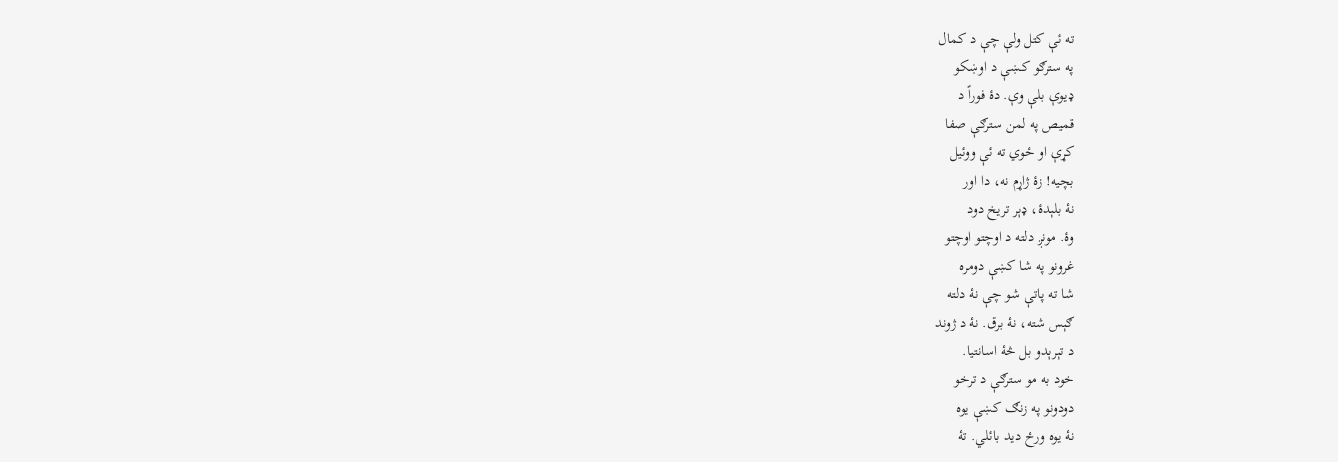ته ئې کتل ولې چې د کمال
په سترګو کـښې د اوښکو
ډيوې بلې وې. دۀ فوراً د
قميص په لمن سترګې صفا
کړې او ځوي ته ئې ووئيل
بچيه! زۀ ژاړم نه، دا اور
نۀ بلېدۀ، ډېر تريخ دود
وۀ. مونږ دلته د اوچتو اوچتو
غرونو په شا کښې دومره
شا ته پاتې شو چې نۀ دلته
ګېس شته، نۀ برق. نۀ د ژوند
د تېرېدو بل څۀ اسانتيا.
خود به مو سترګې د ترخو
دودونو په زنګ کښې يوه
نۀ يوه ورځ ديد بائلي. تۀ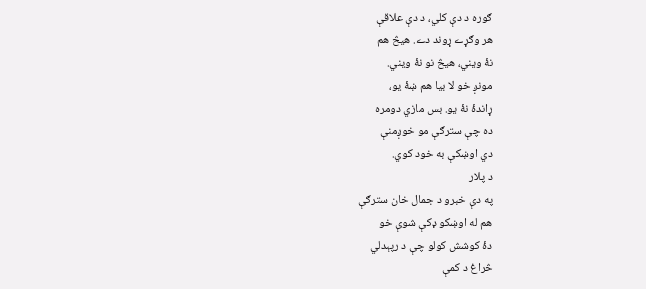ګوره د دې کلي، د دې علاقې
هر وګړے ړوند دے. هيڅ هم
نۀ ويني، هيڅ نو نۀ ويني.
مونږ خو لا بيا هم ښۀ يو،
ړاندۀ نۀ يو. بس مازي دومره
ده چې سترګې مو خوږمنې
دي اوښکې به خود کوي.
د پلار
په دې خبرو د جمال خان سترګې
هم له اوښکو ډکې شوې خو
دۀ کوشش کولو چې د رپېدلي
څراغ د کمې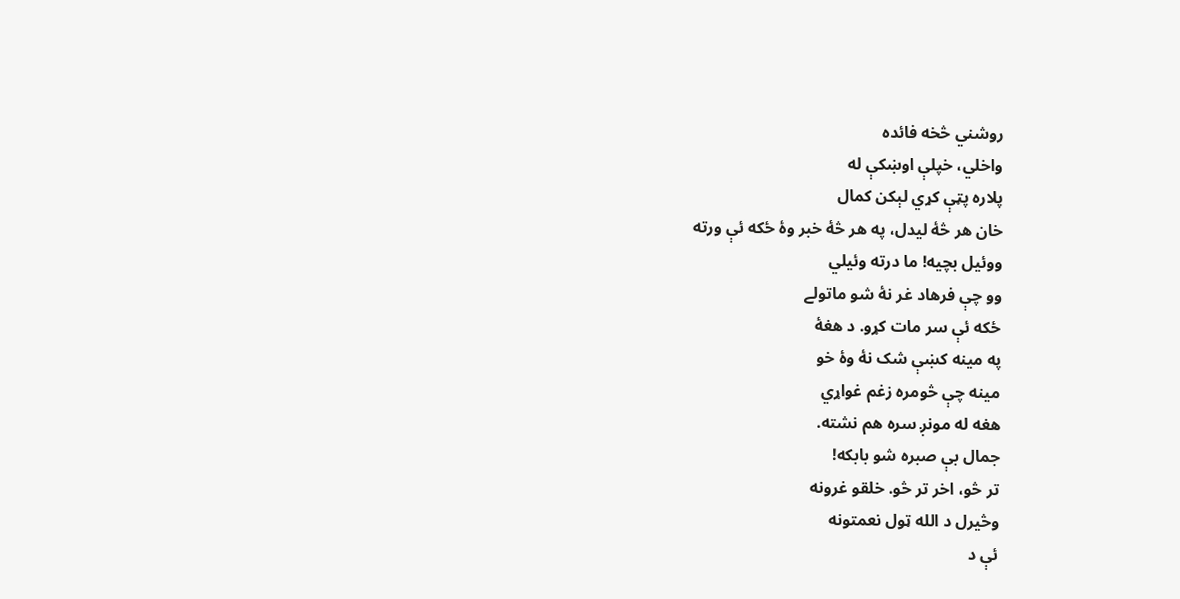روشني څخه فائده
واخلي، خپلې اوښکې له
پلاره پټې کړي لېکن کمال
خان هر څۀ ليدل، په هر څۀ خبر وۀ ځکه ئې ورته
ووئيل بچيه! ما درته وئيلي
وو چې فرهاد غر نۀ شو ماتولے
ځکه ئې سر مات کړو. د هغۀ
په مينه کښې شک نۀ وۀ خو
مينه چې څومره زغم غواړي
هغه له مونږ سره هم نشته.
جمال بې صبره شو بابکه!
تر څو، اخر تر څو. خلقو غرونه
وڅيرل د الله ټول نعمتونه
ئې د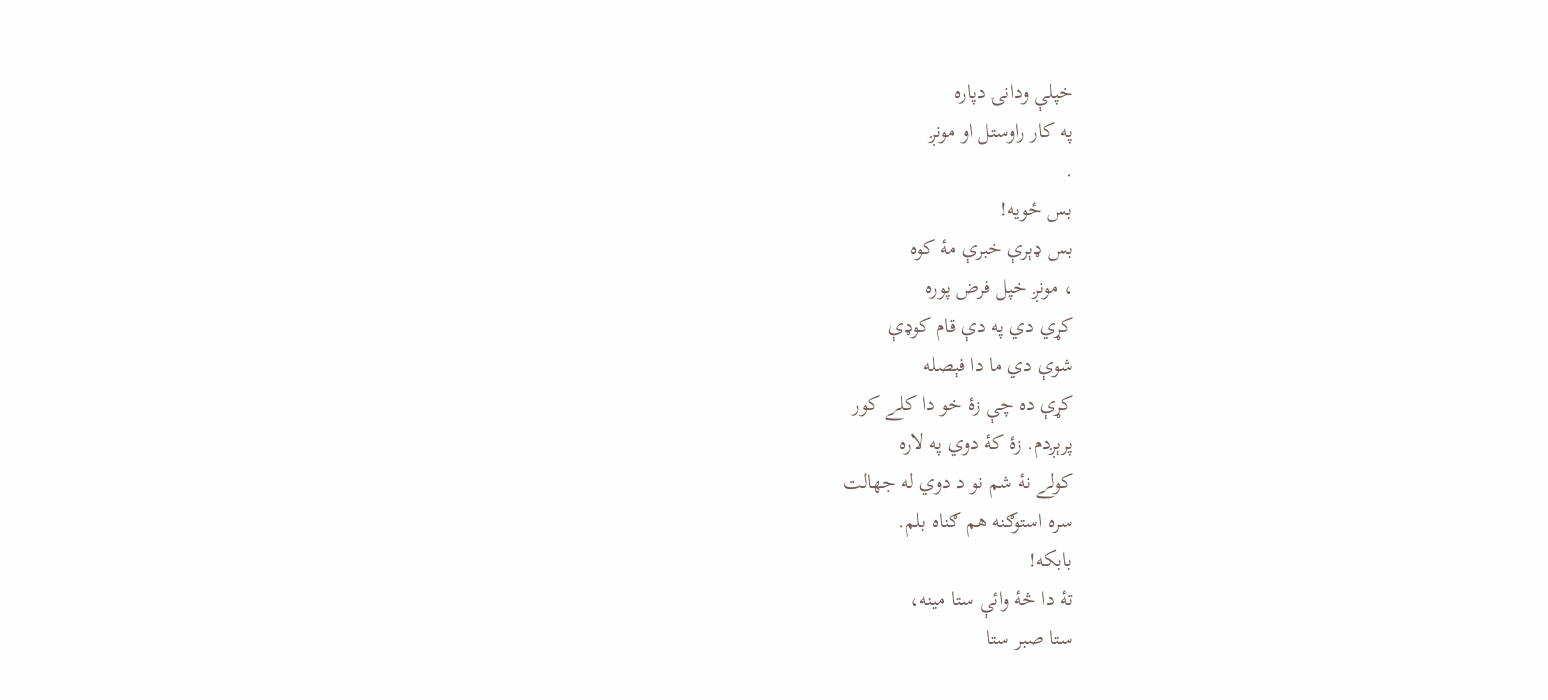خپلې ودانۍ دپاره
په کار راوستل او مونږ
.
بس ځويه!
بس ډېرې خبرې مۀ کوه
، مونږ خپل فرض پوره
کړي دي په دې قام کوډې
شوې دي ما دا فېصله
کړې ده چې زۀ خو دا کلے کور
پرېږدم. زۀ کۀ دوي په لاره
کولے نۀ شم نو د دوي له جهالت
سره استوګنه هم ګناه بلم.
بابکه!
تۀ دا څۀ وائې ستا مينه،
ستا صبر ستا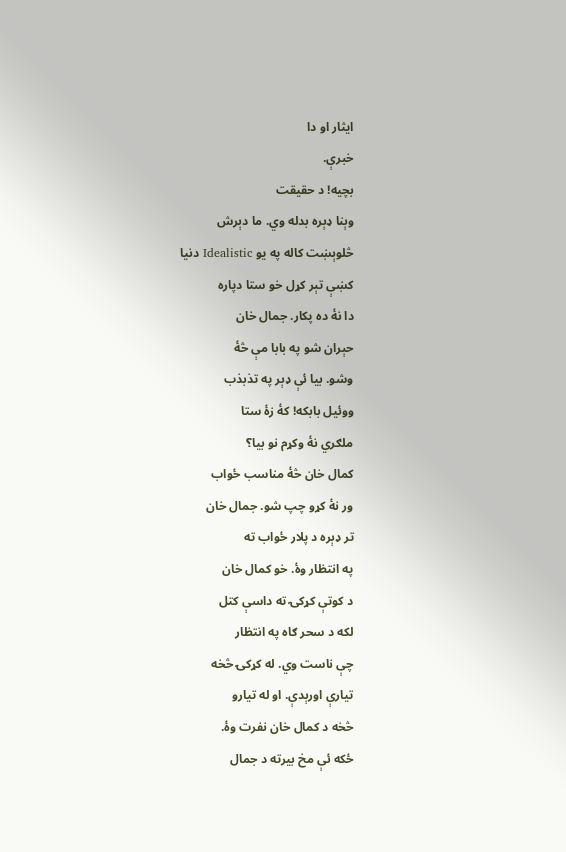ايثار او دا
خبرې.
بچيه! د حقيقت
وېنا ډېره بدله وي. ما دېرش
څلوېښت کاله په يو Idealistic دنيا
کښې تېر کړل خو ستا دپاره
دا نۀ ده پکار. جمال خان
حېران شو په بابا مې څۀ
وشو. بيا ئې ډېر په تذبذب
ووئيل بابکه! کۀ زۀ ستا
ملګري نۀ وکړم نو بيا؟
کمال خان څۀ مناسب ځواب
ور نۀ کړو چپ شو. جمال خان
تر ډېره د پلار ځواب ته
په انتظار وۀ. خو کمال خان
د کوتې کړکۍ ته داسې کتل
لکه د سحر ګاه په انتظار
چې ناست وي. له کړکۍ څخه
تيارې اورېدې. او له تيارو
څخه د کمال خان نفرت وۀ.
ځکه ئې مخ بيرته د جمال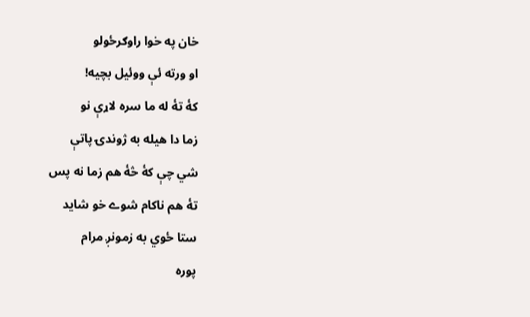خان په خوا راوګرځولو
او ورته ئې ووئيل بچيه!
کۀ تۀ له ما سره لاړې نو
زما دا هيله به ژوندۍ پاتې
شي چې کۀ څۀ هم زما نه پس
تۀ هم ناکام شوے خو شايد
ستا ځوي به زمونږ مرام
پوره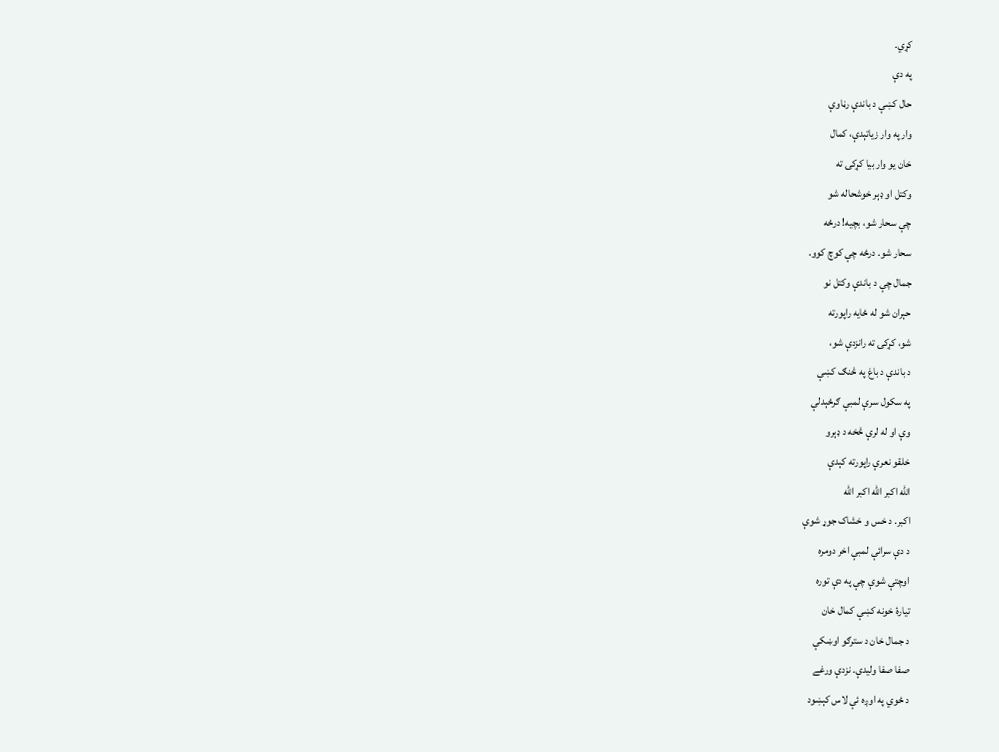کړي.
په دې
حال کښې د باندې رڼاوې
وار په وار زياتېدې، کمال
خان يو وار بيا کړکۍ ته
وکتل او ډېر خوشحاله شو
چې سحار شو، بچيه! درځه
سحار شو. درځه چې کوچ کوو.
جمال چې د باندې وکتل نو
حېران شو له ځايه راپورته
شو، کړکۍ ته رانزدې شو،
د باندې د باغ په څنګ کښې
په سکول سرې لمبې ګرځېدلې
وې او له لرې څخه د ډېرو
خلقو نعرې راپورته کېدې
الله اکبر الله اکبر الله
اکبر. د خس و خشاک جوړ شوې
د دې سرائې لمبې اخر دومره
اوچتې شوې چې په دې توره
تيارۀ خونه کښې کمال خان
د جمال خان د سترګو اوښکې
صفا صفا وليدې. نزدې ورغے
د ځوي په اوږه ئې لاس کېښود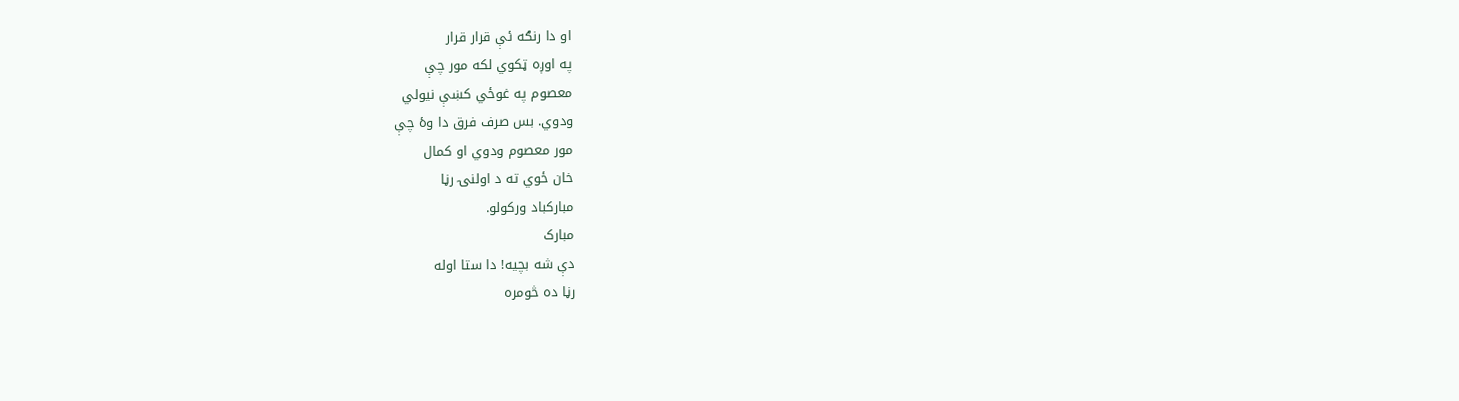او دا رنګه ئې قرار قرار
په اوږه ټکوي لکه مور چې
معصوم په غوځي کښې نيولي
ودوي. بس صرف فرق دا وۀ چې
مور معصوم ودوي او کمال
خان ځوي ته د اولنۍ رڼا
مبارکباد ورکولو.
مبارک
دې شه بچيه! دا ستا اوله
رڼا ده څومره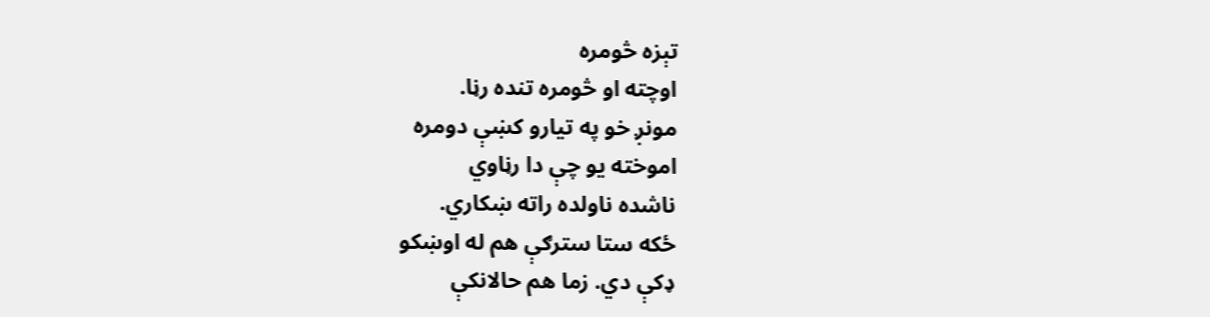تېزه څومره
اوچته او څومره تنده رڼا.
مونږ خو په تيارو کښې دومره
اموخته يو چې دا رڼاوي
ناشده ناولده راته ښکاري.
ځکه ستا سترګې هم له اوښکو
ډکې دي. زما هم حالانکې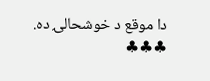دا موقع د خوشحالۍ ده.
♣♣♣